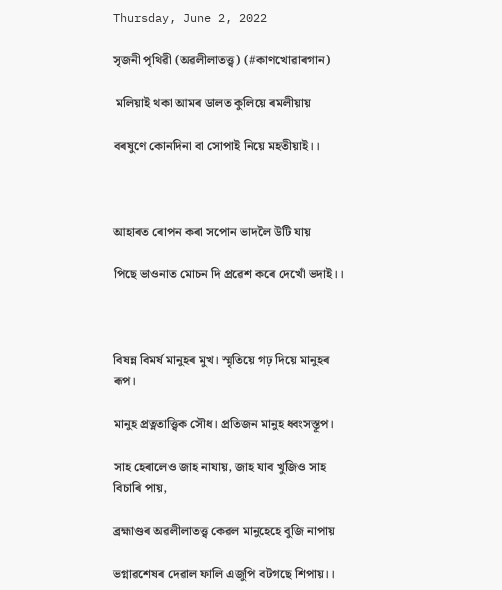Thursday, June 2, 2022

সৃজনী পৃথিৱী (অৱলীলাতত্ত্ব) (#কাণখোৱাৰগান)

 মলিয়াই থকা আমৰ ডালত কুলিয়ে ৰমলীয়ায়

বৰষুণে কোনদিনা বা সোপাই নিয়ে মহতীয়াই।।



আহাৰত ৰোপন কৰা সপোন ভাদলৈ উটি যায়

পিছে ভাওনাত মোচন দি প্ৰৱেশ কৰে দেখোঁ ভদাই।।



বিষন্ন বিমৰ্ষ মানুহৰ মুখ। স্মৃতিয়ে গঢ় দিয়ে মানুহৰ ৰূপ।

মানুহ প্ৰত্নতাত্ত্বিক সৌধ। প্ৰতিজন মানুহ ধ্বংসস্তূপ।

সাহ হেৰালেও জাহ নাযায়, জাহ যাব খুজিও সাহ বিচাৰি পায়,

ব্ৰহ্মাণ্ডৰ অৱলীলাতত্ত্ব কেৱল মানুহেহে বুজি নাপায়

ভগ্নাৱশেষৰ দেৱাল ফালি এজুপি বটগছে শিপায়।।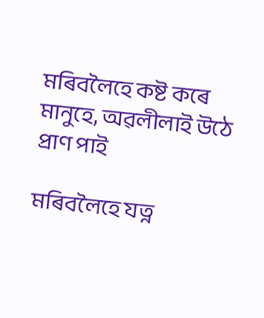মৰিবলৈহে কষ্ট কৰে মানুহে, অৱলীলাই উঠে প্ৰাণ পাই

মৰিবলৈহে যত্ন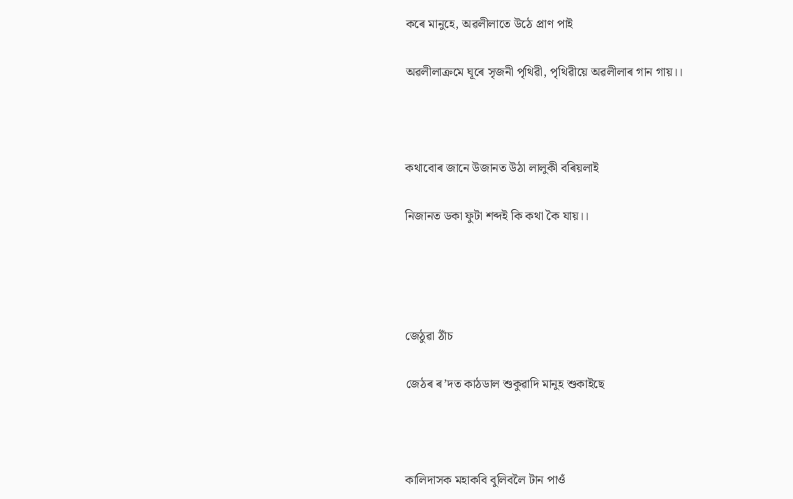কৰে মানুহে, অৱলীলাতে উঠে প্ৰাণ পাই

অৱলীলাক্ৰমে ঘূৰে সৃজনী পৃথিৱী, পৃথিৱীয়ে অৱলীলাৰ গান গায়।।



কথাবোৰ জানে উজানত উঠা লালুকী বৰিয়লাই

নিজানত ডকা ফুটা শব্দই কি কথা কৈ যায়।।




জেঠুৱা ঠাঁচ

জেঠৰ ৰ’দত কাঠডাল শুকুৱাদি মানুহ শুকাইছে



কালিদাসক মহাকবি বুলিবলৈ টান পাওঁ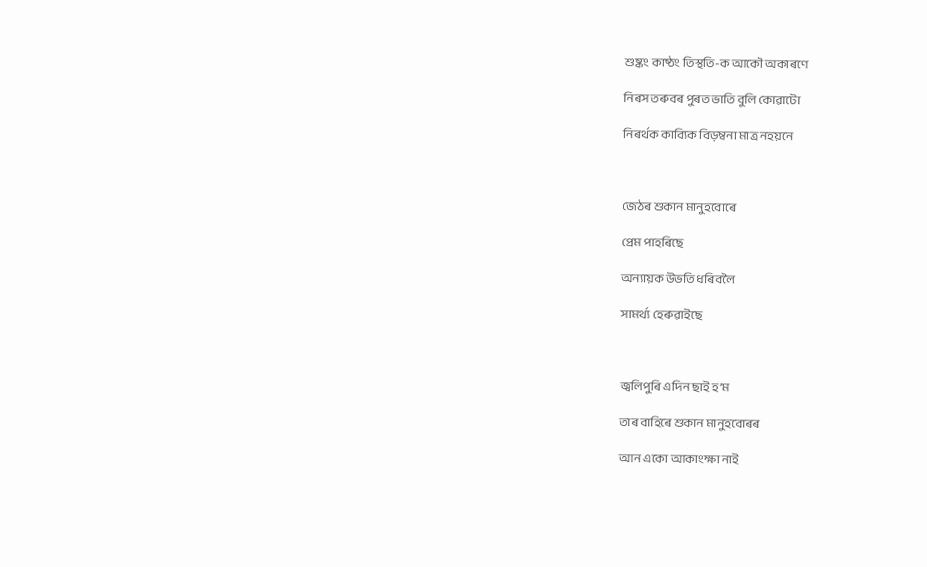শুষ্কং কাষ্ঠং তিস্থতি-ক আকৌ অকাৰণে

নিৰস তৰুবৰ পুৰত ভাতি বুলি কোৱাটো

নিৰৰ্থক কাব্যিক বিড়ম্বনা মাত্ৰ নহয়নে



জেঠৰ শুকান মানুহবোৰে

প্ৰেম পাহৰিছে

অন্যায়ক উভতি ধৰিবলৈ

সামৰ্থ্য হেৰুৱাইছে



জ্বলিপুৰি এদিন ছাই হ’ম

তাৰ বাহিৰে শুকান মানুহবোৰৰ

আন একো আকাংক্ষা নাই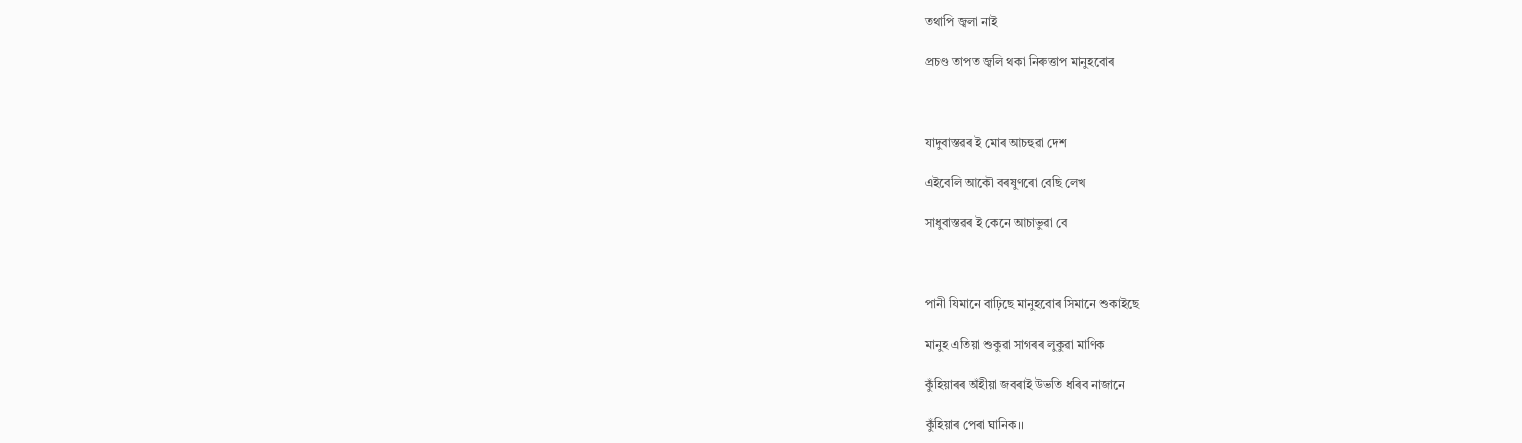তথাপি জ্বলা নাই

প্ৰচণ্ড তাপত জ্বলি থকা নিৰুত্তাপ মানুহবোৰ



যাদুবাস্তৱৰ ই মোৰ আচহুৱা দেশ

এইবেলি আকৌ বৰষুণৰো বেছি লেখ

সাধুবাস্তৱৰ ই কেনে আচাভুৱা বে



পানী যিমানে বাঢ়িছে মানুহবোৰ সিমানে শুকাইছে

মানুহ এতিয়া শুকুৱা সাগৰৰ লুকুৱা মাণিক

কুঁহিয়াৰৰ অঁহীয়া জবৰাই উভতি ধৰিব নাজানে

কুঁহিয়াৰ পেৰা ঘানিক।।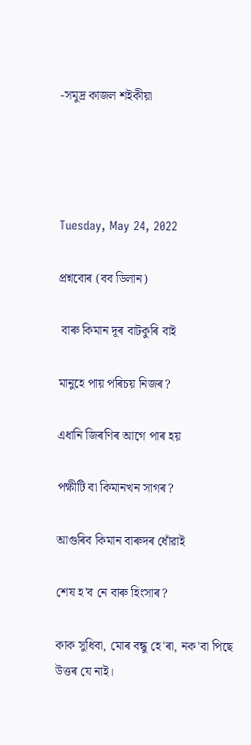-সমুদ্ৰ কাজল শইকীয়া




Tuesday, May 24, 2022

প্ৰশ্নবোৰ (বব ডিলান)

 বাৰু কিমান দূৰ বাটকুৰি বাই

মানুহে পায় পৰিচয় নিজৰ?

এধানি জিৰণিৰ আগে পাৰ হয়

পক্ষীটি বা কিমানখন সাগৰ?

আগুৰিব কিমান বাৰুদৰ ধোঁৱাই

শেষ হ'ব নে বাৰু হিংসাৰ?

কাক সুধিবা, মোৰ বন্ধু হে'ৰা, নক'বা পিছে উত্তৰ যে নাই।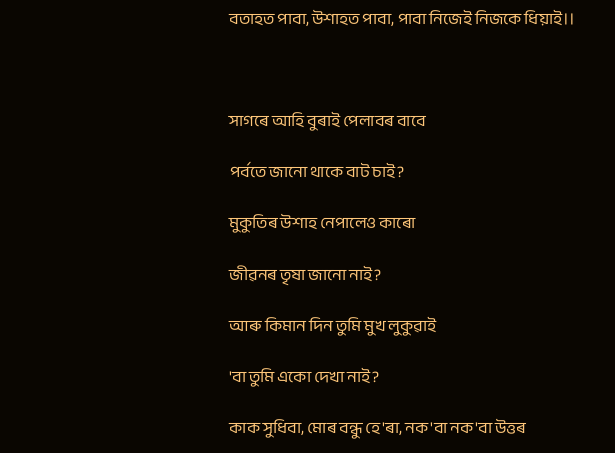বতাহত পাবা, উশাহত পাবা, পাবা নিজেই নিজকে ধিয়াই।।



সাগৰে আহি বুৰাই পেলাবৰ বাবে

পৰ্বতে জানো থাকে বাট চাই?

মুকুতিৰ উশাহ নেপালেও কাৰো

জীৱনৰ তৃষা জানো নাই?

আৰু কিমান দিন তুমি মুখ লুকুৱাই

'বা তুমি একো দেখা নাই?

কাক সুধিবা, মোৰ বন্ধু হে'ৰা, নক'বা নক'বা উত্তৰ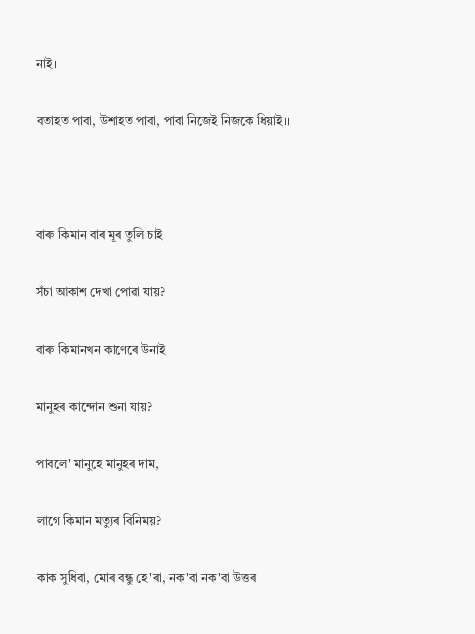নাই।

বতাহত পাবা, উশাহত পাবা, পাবা নিজেই নিজকে ধিয়াই।।



বাৰু কিমান বাৰ মূৰ তুলি চাই

সঁচা আকাশ দেখা পোৱা যায়?

বাৰু কিমানখন কাণেৰে উনাই

মানুহৰ কান্দোন শুনা যায়?

পাবলে' মানুহে মানুহৰ দাম,

লাগে কিমান মত্যুৰ বিনিময়?

কাক সুধিবা, মোৰ বন্ধু হে'ৰা, নক'বা নক'বা উত্তৰ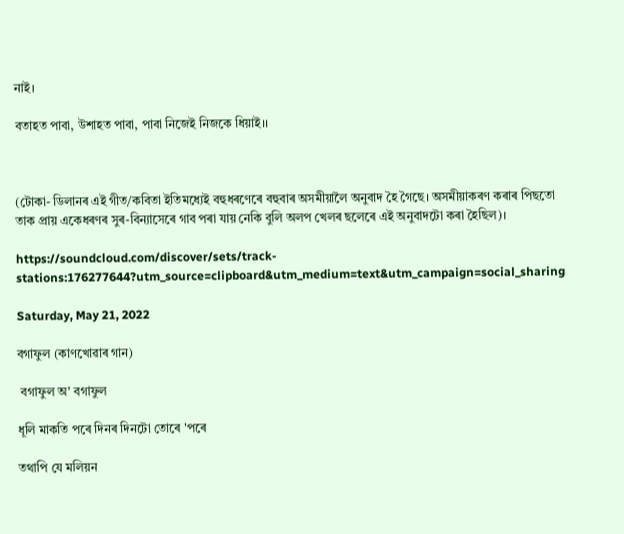নাই।

বতাহত পাবা, উশাহত পাবা, পাবা নিজেই নিজকে ধিয়াই।।



(টোকা- ডিলানৰ এই গীত/কবিতা ইতিমধ্যেই বহুধৰণেৰে বহুবাৰ অসমীয়ালৈ অনুবাদ হৈ গৈছে। অসমীয়াকৰণ কৰাৰ পিছতো তাক প্ৰায় একেধৰণৰ সুৰ-বিন্যাসেৰে গাব পৰা যায় নেকি বুলি অলপ খেলৰ ছলেৰে এই অনুবাদটো কৰা হৈছিল)।

https://soundcloud.com/discover/sets/track-stations:176277644?utm_source=clipboard&utm_medium=text&utm_campaign=social_sharing

Saturday, May 21, 2022

বগাফুল (কাণখোৱাৰ গান)

 বগাফুল অ' বগাফুল

ধূলি মাকতি পৰে দিনৰ দিনটো তোৰে 'পৰে

তথাপি যে মলিয়ন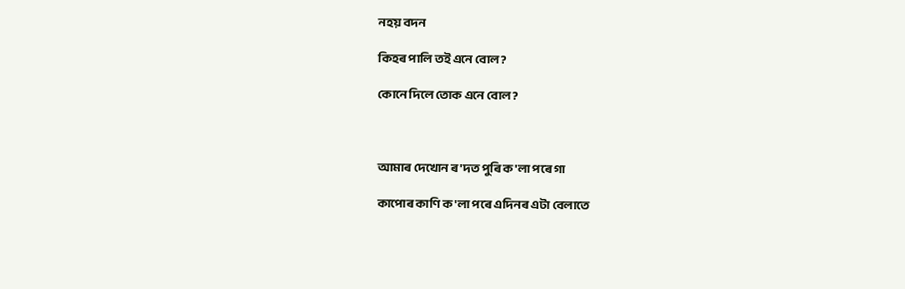নহয় বদন

কিহৰ পালি তই এনে বোল?

কোনে দিলে তোক এনে বোল?



আমাৰ দেখোন ৰ'দত পুৰি ক'লা পৰে গা

কাপোৰ কাণি ক'লা পৰে এদিনৰ এটা বেলাতে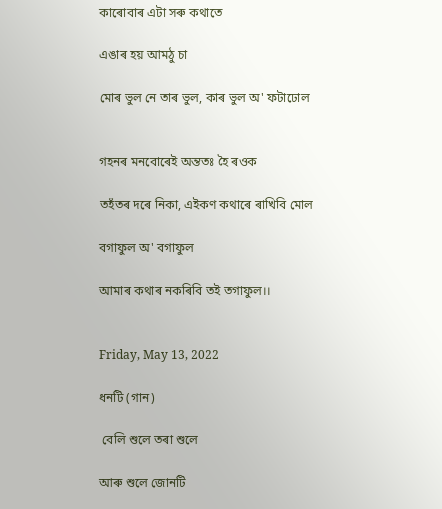কাৰোবাৰ এটা সৰু কথাতে

এঙাৰ হয় আমঠু চা

মোৰ ভুল নে তাৰ ভুল, কাৰ ভুল অ' ফটাঢোল


গহনৰ মনবোৰেই অন্ততঃ হৈ ৰওক

তহঁতৰ দৰে নিকা, এইকণ কথাৰে ৰাখিবি মোল

বগাফুল অ' বগাফুল

আমাৰ কথাৰ নকৰিবি তই তগাফুল।।


Friday, May 13, 2022

ধনটি (গান)

 বেলি শুলে তৰা শুলে

আৰু শুলে জোনটি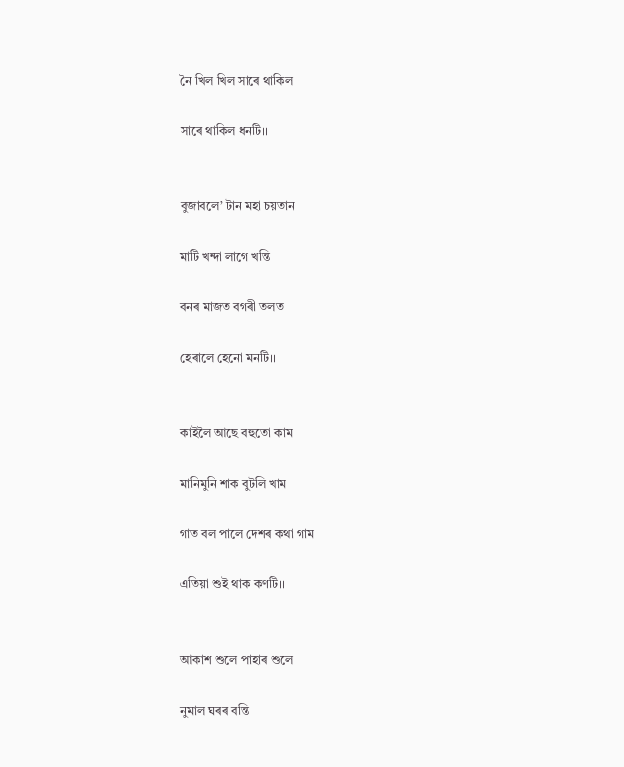নৈ খিল খিল সাৰে থাকিল

সাৰে থাকিল ধনটি।।


বুজাবলে’ টান মহা চয়তান

মাটি খন্দা লাগে খন্তি

বনৰ মাজত বগৰী তলত

হেৰালে হেনো মনটি।।


কাইলৈ আছে বহুতো কাম

মানিমুনি শাক বুটলি খাম

গাত বল পালে দেশৰ কথা গাম

এতিয়া শুই থাক কণটি।।


আকাশ শুলে পাহাৰ শুলে

নুমাল ঘৰৰ বন্তি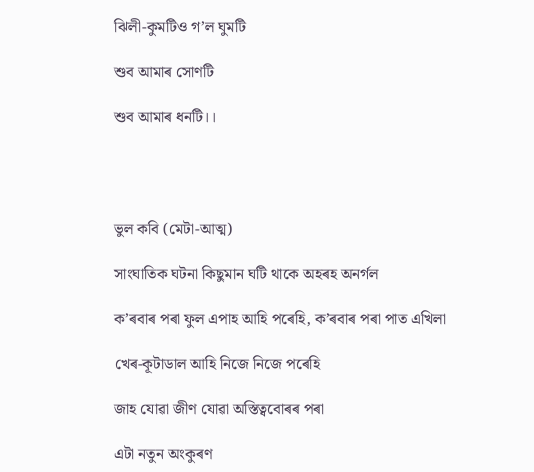ঝিলী-কুমটিও গ’ল ঘুমটি

শুব আমাৰ সোণটি

শুব আমাৰ ধনটি।।




ভুল কবি (মেটা-আত্ম)

সাংঘাতিক ঘটনা কিছুমান ঘটি থাকে অহৰহ অনৰ্গল

ক’ৰবাৰ পৰা ফুল এপাহ আহি পৰেহি, ক’ৰবাৰ পৰা পাত এখিলা

খেৰ-কূটাডাল আহি নিজে নিজে পৰেহি

জাহ যোৱা জীণ যোৱা অস্তিত্ববোৰৰ পৰা

এটা নতুন অংকুৰণ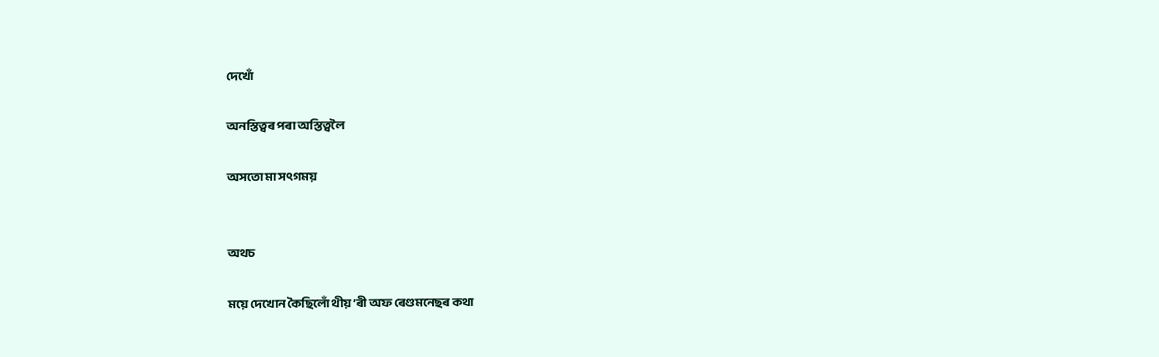দেখোঁ

অনস্তিত্বৰ পৰা অস্তিত্বলৈ

অসতো মা সৎগময়


অথচ

ময়ে দেখোন কৈছিলোঁ থীয়’ৰী অফ ৰেণ্ডমনেছৰ কথা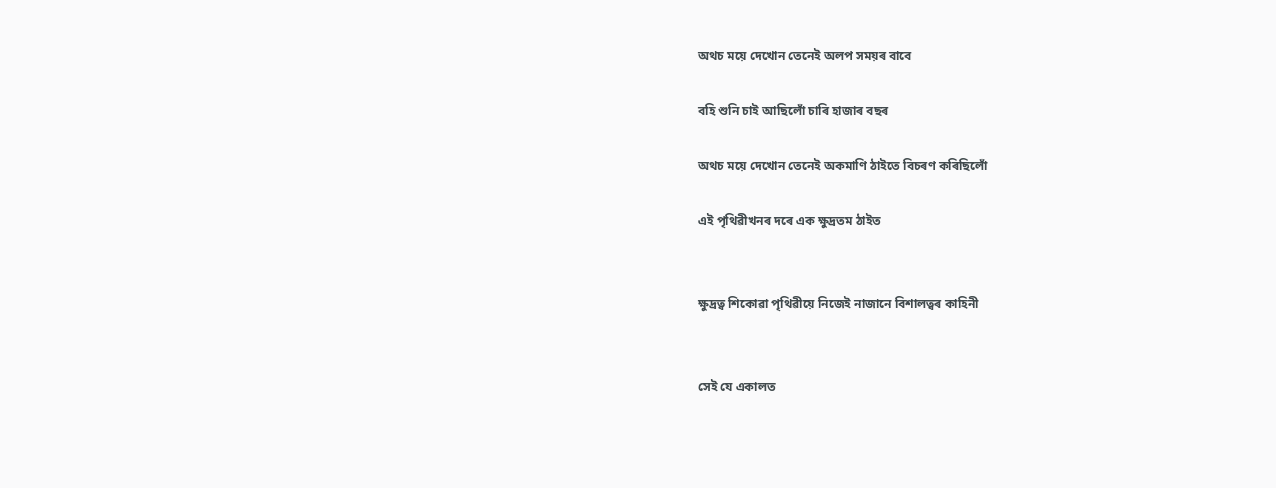অথচ ময়ে দেখোন তেনেই অলপ সময়ৰ বাবে

বহি শুনি চাই আছিলোঁ চাৰি হাজাৰ বছৰ

অথচ ময়ে দেখোন তেনেই অকমাণি ঠাইতে বিচৰণ কৰিছিলোঁ

এই পৃথিৱীখনৰ দৰে এক ক্ষুদ্ৰতম ঠাইত


ক্ষুদ্ৰত্ব শিকোৱা পৃথিৱীয়ে নিজেই নাজানে বিশালত্বৰ কাহিনী


সেই যে একালত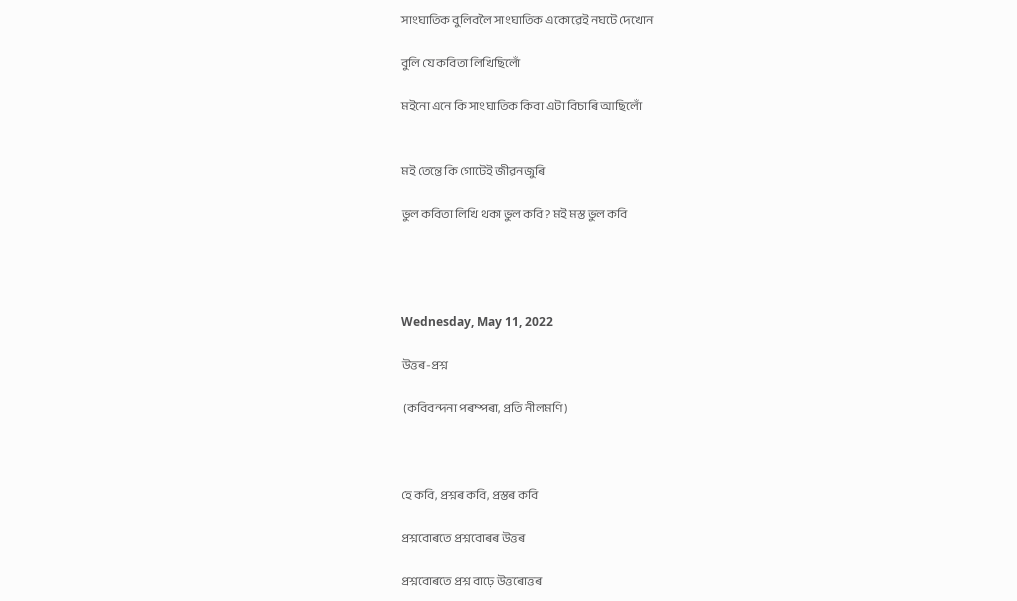সাংঘাতিক বুলিবলৈ সাংঘাতিক একোৱেই নঘটে দেখোন

বুলি যে কবিতা লিখিছিলোঁ

মইনো এনে কি সাংঘাতিক কিবা এটা বিচাৰি আছিলোঁ


মই তেন্তে কি গোটেই জীৱনজুৰি

ভুল কবিতা লিখি থকা ভুল কবি? মই মস্ত ভুল কবি




Wednesday, May 11, 2022

উত্তৰ-প্ৰশ্ন

 (কবিবন্দনা পৰম্পৰা, প্ৰতি নীলমণি)



হে কবি, প্ৰশ্নৰ কবি, প্ৰস্তৰ কবি

প্ৰশ্নবোৰতে প্ৰশ্নবোৰৰ উত্তৰ

প্ৰশ্নবোৰতে প্ৰশ্ন বাঢ়ে উত্তৰোত্তৰ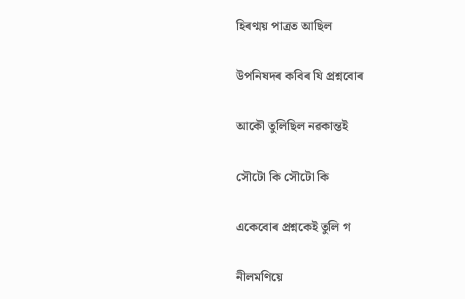হিৰণ্ময় পাত্ৰত আছিল

উপনিষদৰ কবিৰ যি প্ৰশ্নবোৰ

আকৌ তুলিছিল নৱকান্তই

সৌটো কি সৌটো কি

একেবোৰ প্ৰশ্নকেই তুলি গ

নীলমণিয়ে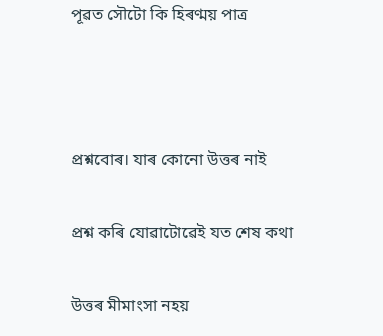পূৱত সৌটো কি হিৰণ্ময় পাত্ৰ



প্ৰশ্নবোৰ। যাৰ কোনো উত্তৰ নাই

প্ৰশ্ন কৰি যোৱাটোৱেই যত শেষ কথা

উত্তৰ মীমাংসা নহয়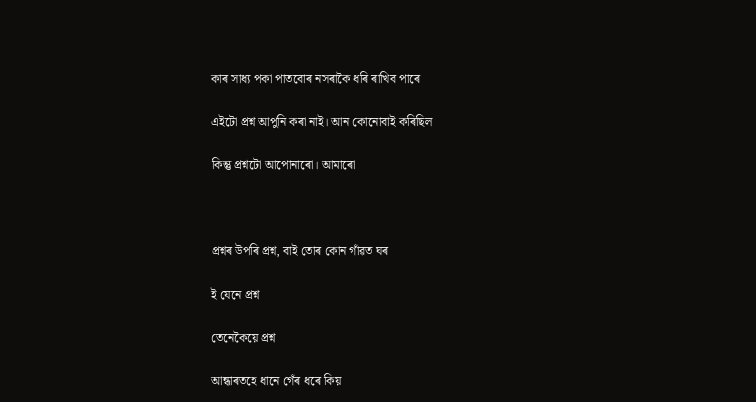কাৰ সাধ্য পকা পাতবোৰ নসৰাকৈ ধৰি ৰাখিব পাৰে

এইটো প্ৰশ্ন আপুনি কৰা নাই। আন কোনোবাই কৰিছিল

কিন্তু প্ৰশ্নটো আপোনাৰো। আমাৰো



প্ৰশ্নৰ উপৰি প্ৰশ্ন, বাই তোৰ কোন গাঁৱত ঘৰ

ই যেনে প্ৰশ্ন

তেনেকৈয়ে প্ৰশ্ন

আন্ধাৰতহে ধানে গেঁৰ ধৰে কিয়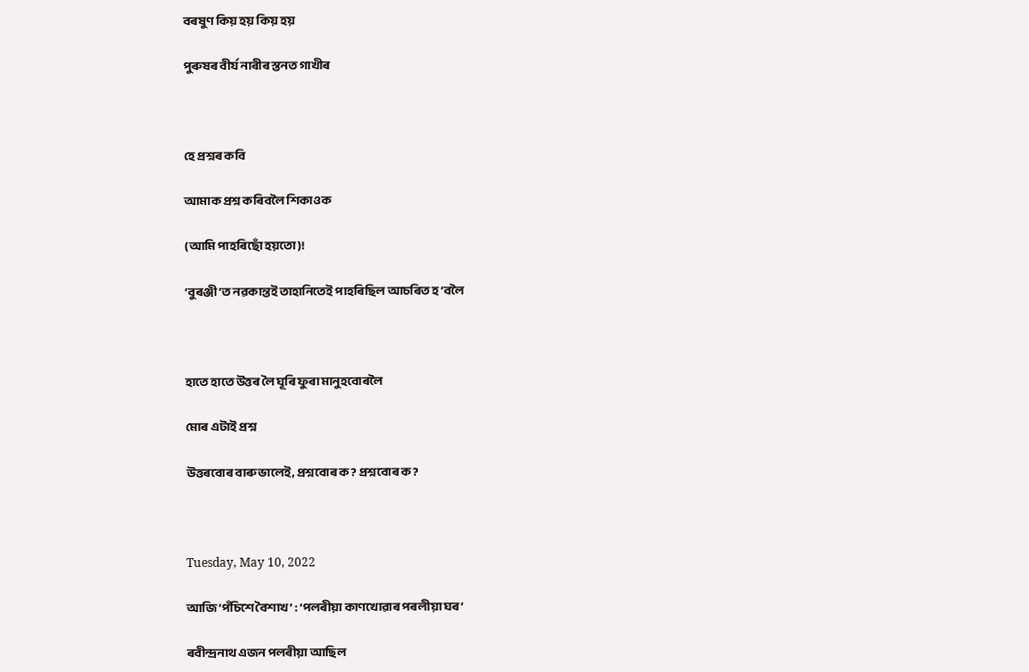বৰষুণ কিয় হয় কিয় হয়

পুৰুষৰ বীৰ্য নাৰীৰ স্তনত গাখীৰ



হে প্ৰশ্নৰ কবি

আমাক প্ৰশ্ন কৰিবলৈ শিকাওক

(আমি পাহৰিছোঁ হয়তো)!

‘বুৰঞ্জী’ত নৱকান্তই তাহানিতেই পাহৰিছিল আচৰিত হ’বলৈ



হাতে হাতে উত্তৰ লৈ ঘূৰি ফুৰা মানুহবোৰলৈ

মোৰ এটাই প্ৰশ্ন

উত্তৰবোৰ বাৰু ভালেই, প্ৰশ্নবোৰ ক? প্ৰশ্নবোৰ ক?



Tuesday, May 10, 2022

আজি ‘পঁচিশে বৈশাখ’ : ‘পলৰীয়া কাণখোৱাৰ পৰলীয়া ঘৰ’

ৰবীন্দ্ৰনাথ এজন পলৰীয়া আছিল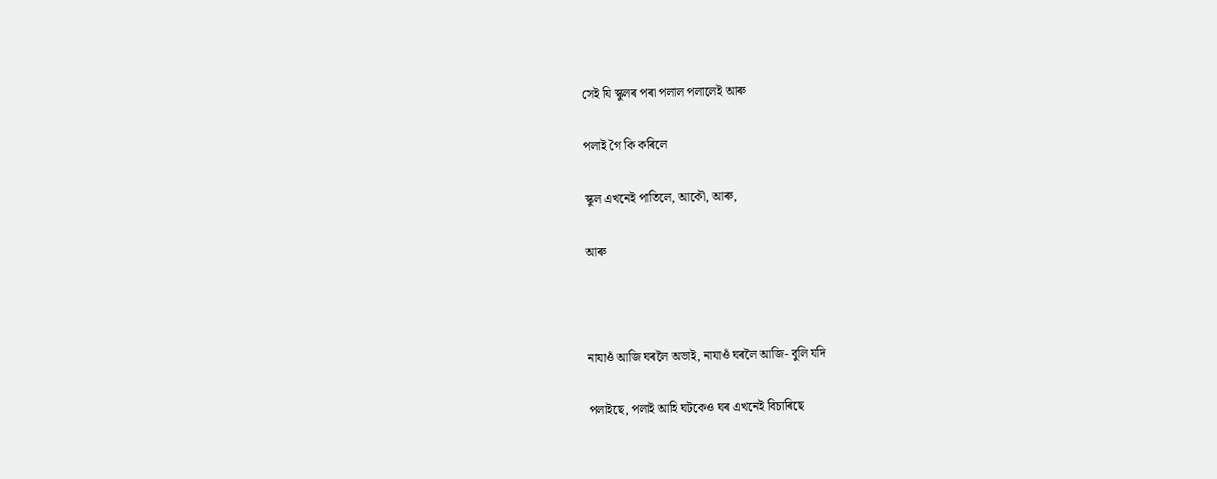সেই যি স্কুলৰ পৰা পলাল পলালেই আৰু

পলাই গৈ কি কৰিলে

স্কুল এখনেই পাতিলে, আকৌ, আৰু,

আৰু



নাযাওঁ আজি ঘৰলৈ অভাই, নাযাওঁ ঘৰলৈ আজি- বুলি যদি

পলাইছে, পলাই আহি ঘটকেও ঘৰ এখনেই বিচাৰিছে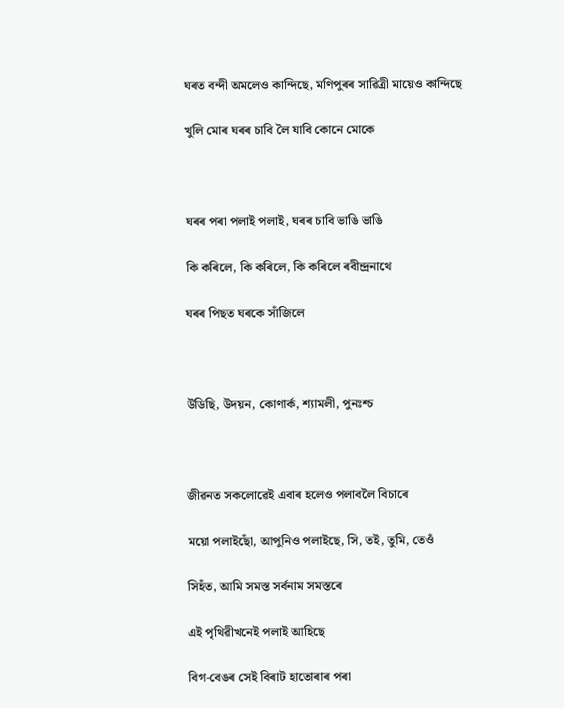ঘৰত বন্দী অমলেও কান্দিছে, মণিপুৰৰ সাৱিত্ৰী মায়েও কান্দিছে

খুলি মোৰ ঘৰৰ চাবি লৈ যাবি কোনে মোকে



ঘৰৰ পৰা পলাই পলাই, ঘৰৰ চাবি ভাঙি ভাঙি

কি কৰিলে, কি কৰিলে, কি কৰিলে ৰবীন্দ্ৰনাথে

ঘৰৰ পিছত ঘৰকে সাঁজিলে



উডিছি, উদয়ন, কোণাৰ্ক, শ্যামলী, পুনঃশ্চ



জীৱনত সকলোৱেই এবাৰ হলেও পলাবলৈ বিচাৰে

ময়ো পলাইছোঁ, আপুনিও পলাইছে, সি, তই, তুমি, তেওঁ

সিহঁত, আমি সমস্ত সৰ্বনাম সমস্তৰে

এই পৃথিৱীখনেই পলাই আহিছে

বিগ-বেঙৰ সেই বিৰাট হাতোৰাৰ পৰা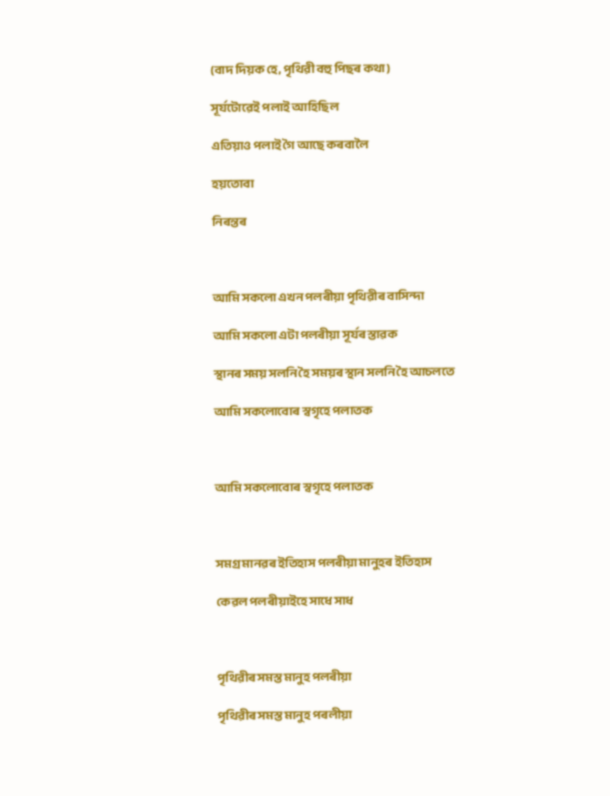(বাদ দিয়ক হে, পৃথিৱী বহু পিছৰ কথা)

সূৰ্যটোৱেই পলাই আহিছিল

এতিয়াও পলাই গৈ আছে কৰবালৈ

হয়তোবা

নিৰন্তৰ



আমি সকলো এখন পলৰীয়া পৃথিৱীৰ বাসিন্দা

আমি সকলো এটা পলৰীয়া সূৰ্যৰ স্তাৱক

স্থানৰ সময় সলনি হৈ সময়ৰ স্থান সলনি হৈ আচলতে

আমি সকলোবোৰ স্বগৃহে পলাতক



আমি সকলোবোৰ স্বগৃহে পলাতক



সমগ্ৰ মানৱৰ ইতিহাস পলৰীয়া মানুহৰ ইতিহাস

কেৱল পলৰীয়াইহে সাধে সাধ



পৃথিৱীৰ সমস্ত মানুহ পলৰীয়া

পৃথিৱীৰ সমস্ত মানুহ পৰলীয়া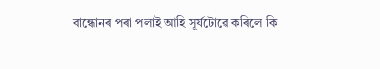বান্ধোনৰ পৰা পলাই আহি সূৰ্যটোৱে কৰিলে কি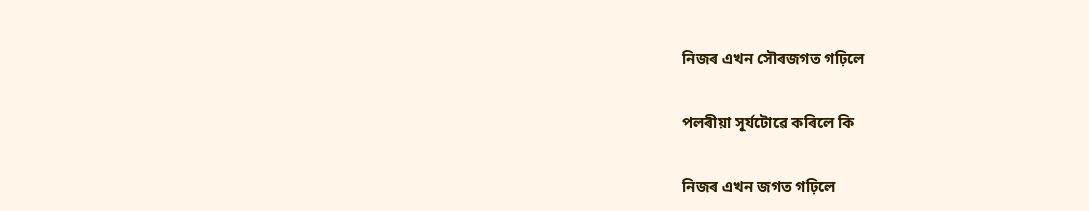নিজৰ এখন সৌৰজগত গঢ়িলে

পলৰীয়া সূৰ্যটোৱে কৰিলে কি

নিজৰ এখন জগত গঢ়িলে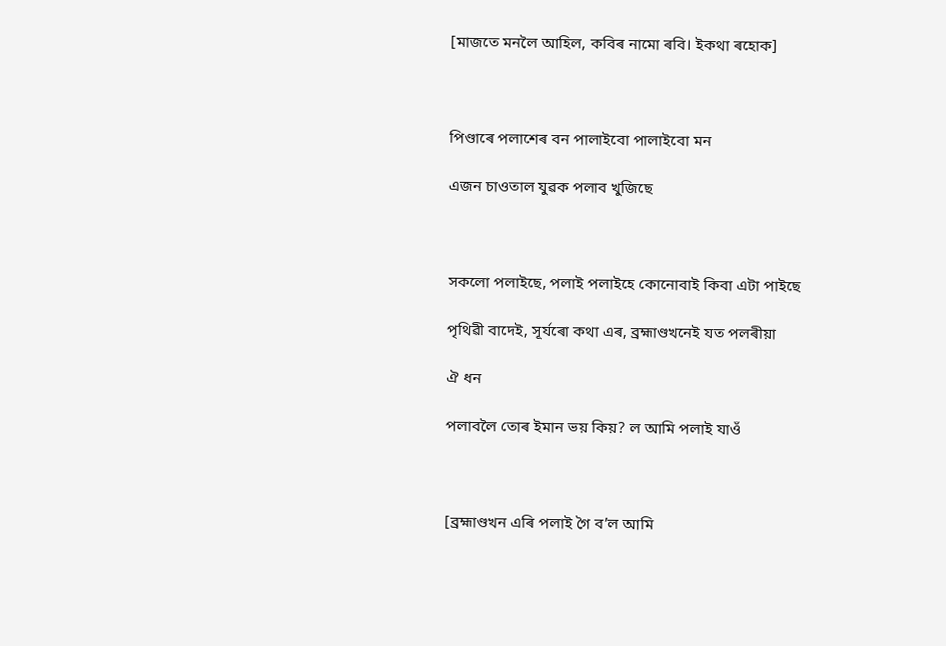[মাজতে মনলৈ আহিল, কবিৰ নামো ৰবি। ইকথা ৰহোক]



পিণ্ডাৰে পলাশেৰ বন পালাইবো পালাইবো মন

এজন চাওতাল যুৱক পলাব খুজিছে



সকলো পলাইছে, পলাই পলাইহে কোনোবাই কিবা এটা পাইছে

পৃথিৱী বাদেই, সূৰ্যৰো কথা এৰ, ব্ৰহ্মাণ্ডখনেই যত পলৰীয়া

ঐ ধন

পলাবলৈ তোৰ ইমান ভয় কিয়? ল আমি পলাই যাওঁ



[ব্ৰহ্মাণ্ডখন এৰি পলাই গৈ ব’ল আমি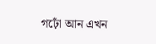গঢ়োঁ আন এখন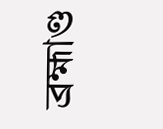ব্ৰহ্মাণ্ড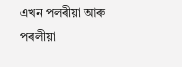এখন পলৰীয়া আৰু পৰলীয়া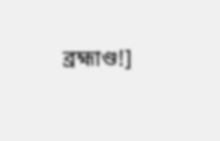ব্ৰহ্মাণ্ড!]